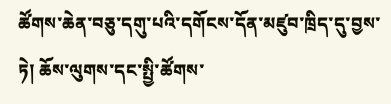ཚོགས་ཆེན་བཅུ་དགུ་པའི་དགོངས་དོན་མཛུབ་ཁྲིད་དུ་བྱས་ཏེ། ཆོས་ལུགས་དང་སྤྱི་ཚོགས་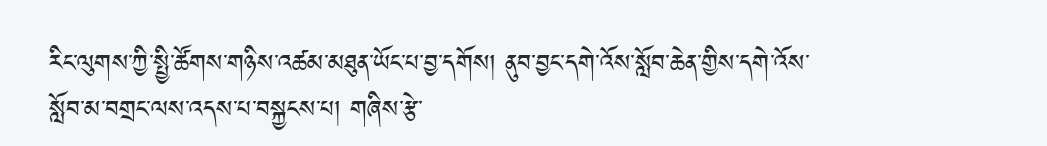རིང་ལུགས་ཀྱི་སྤྱི་ཚོགས་གཉིས་འཚམ་མཐུན་ཡོང་པ་བྱ་དགོས། ནུབ་བྱང་དགེ་འོས་སློབ་ཆེན་གྱིས་དགེ་འོས་སློབ་མ་བགྲང་ལས་འདས་པ་བསྐྱངས་པ། གཞིས་རྩེ་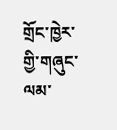གྲོང་ཁྱེར་གྱི་གཞུང་ལམ་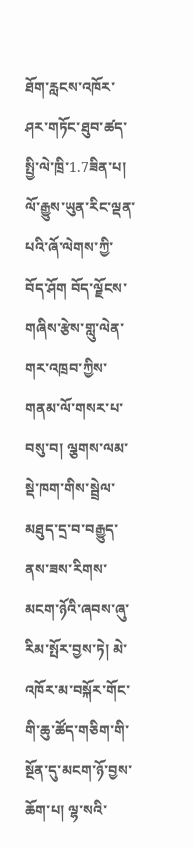ཐོག་རླངས་འཁོར་ཤར་གཏོང་ཐུབ་ཚད་སྤྱི་ལེ་ཁྲི་1.7ཟིན་པ། ལོ་རྒྱུས་ཡུན་རིང་ལྡན་པའི་ཞོ་ལེགས་ཀྱི་བོད་ཤོག བོད་ལྗོངས་གཞིས་རྩེས་གླུ་ལེན་གར་འཁྲབ་ཀྱིས་གནམ་ལོ་གསར་པ་བསུ་བ། ལྕགས་ལམ་སྡེ་ཁག་གིས་སྦྲེལ་མཐུད་དྲ་བ་བརྒྱུད་ནས་ཟས་རིགས་མངག་ཉོའི་ཞབས་ཞུ་རིམ་སྤོར་བྱས་ཏེ། མེ་འཁོར་མ་བསྐོར་གོང་གི་ཆུ་ཚོད་གཅིག་གི་སྔོན་དུ་མངག་ཉོ་བྱས་ཆོག་པ། ལྷ་སའི་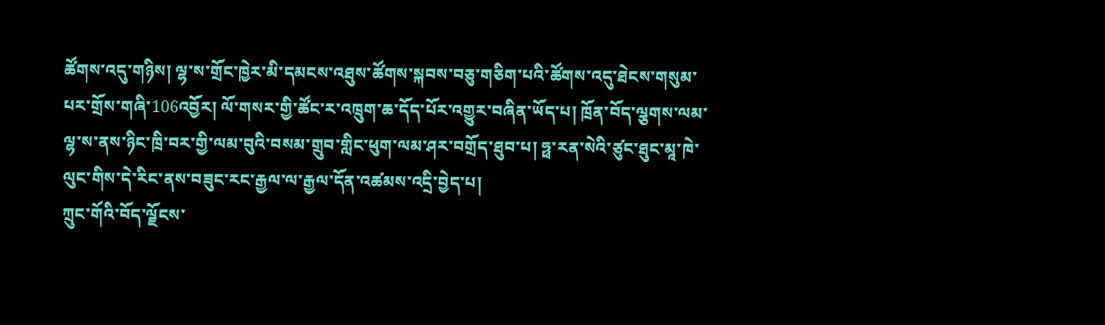ཚོགས་འདུ་གཉིས། ལྷ་ས་གྲོང་ཁྱེར་མི་དམངས་འཐུས་ཚོགས་སྐབས་བཅུ་གཅིག་པའི་ཚོགས་འདུ་ཐེངས་གསུམ་པར་གྲོས་གཞི་106འབྱོར། ལོ་གསར་གྱི་ཚོང་ར་འཁྲུག་ཆ་དོད་པོར་འགྱུར་བཞིན་ཡོད་པ། ཁྲོན་བོད་ལྕགས་ལམ་ལྷ་ས་ནས་ཉིང་ཁྲི་བར་གྱི་ལམ་བུའི་བསམ་གྲུབ་གླིང་ཕུག་ལམ་ཤར་བགྲོད་ཐུབ་པ། ཧྥ་རན་སེའི་ཙུང་ཐུང་མཱ་ཁེ་ལུང་གིས་དེ་རིང་ནས་བཟུང་རང་རྒྱལ་ལ་རྒྱལ་དོན་འཚམས་འདྲི་བྱེད་པ།
ཀྲུང་གོའི་བོད་ལྗོངས་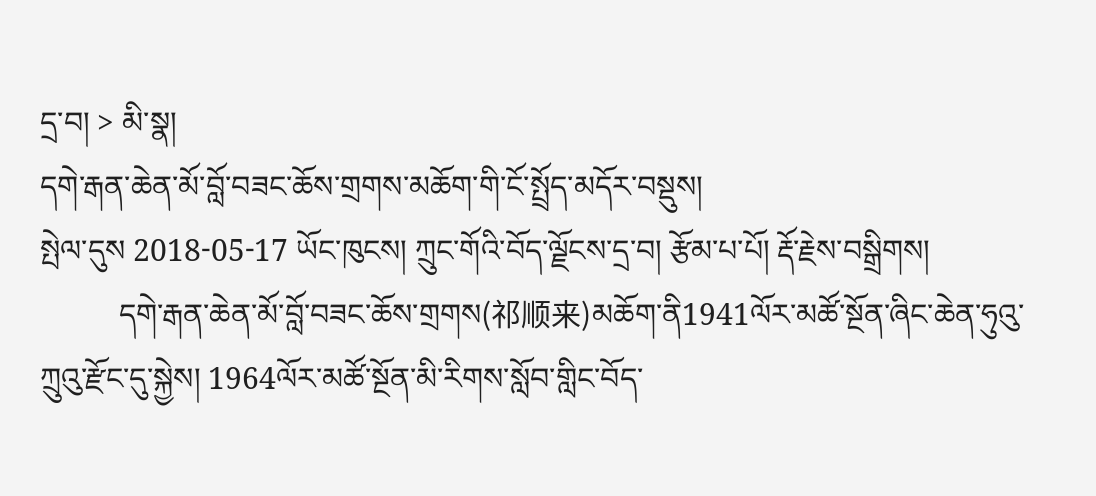དྲ་བ། > མི་སྣ།
དགེ་རྒན་ཆེན་མོ་བློ་བཟང་ཆོས་གྲགས་མཆོག་གི་ངོ་སྤྲོད་མདོར་བསྡུས།
སྤེལ་དུས 2018-05-17 ཡོང་ཁུངས། ཀྲུང་གོའི་བོད་ལྗོངས་དྲ་བ། རྩོམ་པ་པོ། རྡོ་རྗེས་བསྒྲིགས།
          དགེ་རྒན་ཆེན་མོ་བློ་བཟང་ཆོས་གྲགས(祁顺来)མཆོག་ནི1941ལོར་མཚོ་སྔོན་ཞིང་ཆེན་ཧུའུ་ཀྲུའུ་རྫོང་དུ་སྐྱེས། 1964ལོར་མཚོ་སྔོན་མི་རིགས་སློབ་གླིང་བོད་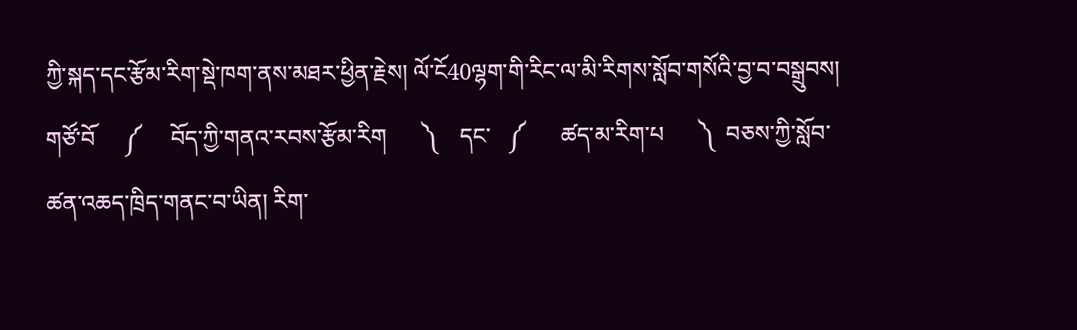ཀྱི་སྐད་དང་རྩོམ་རིག་སྡེ་ཁག་ནས་མཐར་ཕྱིན་རྗེས། ལོ་ངོ40ལྷག་གི་རིང་ལ་མི་རིགས་སློབ་གསོའི་བྱ་བ་བསྒྲུབས། གཙོ་བོ     ༼     བོད་ཀྱི་གནའ་རབས་རྩོམ་རིག      ༽    དང་   ༼      ཚད་མ་རིག་པ      ༽  བཅས་ཀྱི་སློབ་ཚན་འཆད་ཁྲིད་གནང་བ་ཡིན། རིག་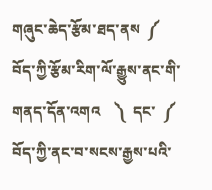གཞུང་ཆེད་རྩོམ་ཐད་ནས  ༼     བོད་ཀྱི་རྩོམ་རིག་ལོ་རྒྱུས་ནང་གི་གནད་དོན་འགའ    ༽  དང་  ༼    བོད་ཀྱི་ནང་བ་སངས་རྒྱས་པའི་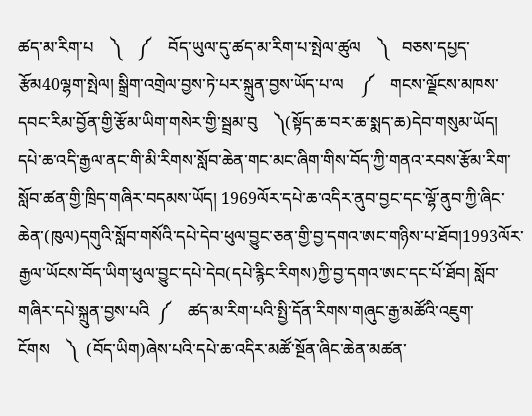ཚད་མ་རིག་པ    ༽    ༼    བོད་ཡུལ་དུ་ཚད་མ་རིག་པ་སྤེལ་ཚུལ    ༽   བཅས་དཔྱད་རྩོམ40ལྷག་སྤེལ། སྒྲིག་འགྲེལ་བྱས་ཏེ་པར་སྐྲུན་བྱས་ཡོད་པ་ལ    ༼    གངས་ལྗོངས་མཁས་དབང་རིམ་བྱོན་གྱི་རྩོམ་ཡིག་གསེར་གྱི་སྦྲམ་བུ    ༽(སྟོད་ཆ་བར་ཆ་སྨད་ཆ)དེབ་གསུམ་ཡོད། དཔེ་ཆ་འདི་རྒྱལ་ནང་གི་མི་རིགས་སློབ་ཆེན་གང་མང་ཞིག་གིས་བོད་ཀྱི་གནའ་རབས་རྩོམ་རིག་སློབ་ཚན་གྱི་ཁྲིད་གཞིར་བདམས་ཡོད། 1969ལོར་དཔེ་ཆ་འདིར་ནུབ་བྱང་དང་ལྷོ་ནུབ་ཀྱི་ཞིང་ཆེན་(ཁུལ)དགུའི་སློབ་གསོའི་དཔེ་དེབ་ཕུལ་བྱུང་ཅན་གྱི་བྱ་དགའ་ཨང་གཉིས་པ་ཐོབ།1993ལོར་རྒྱལ་ཡོངས་བོད་ཡིག་ཕུལ་བྱུང་དཔེ་དེབ(དཔེ་རྙིང་རིགས)ཀྱི་བྱ་དགའ་ཨང་དང་པོ་ཐོབ། སློབ་གཞིར་དཔེ་སྐྲུན་བྱས་པའི  ༼    ཚད་མ་རིག་པའི་སྤྱི་དོན་རིགས་གཞུང་རྒྱ་མཚོའི་འཇུག་ངོགས    ༽  (བོད་ཡིག)ཞེས་པའི་དཔེ་ཆ་འདིར་མཚོ་སྔོན་ཞིང་ཆེན་མཚན་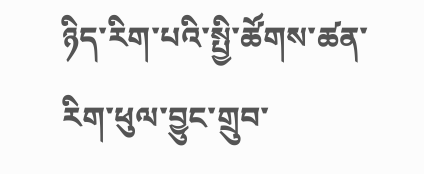ཉིད་རིག་པའི་སྤྱི་ཚོགས་ཚན་རིག་ཕུལ་བྱུང་གྲུབ་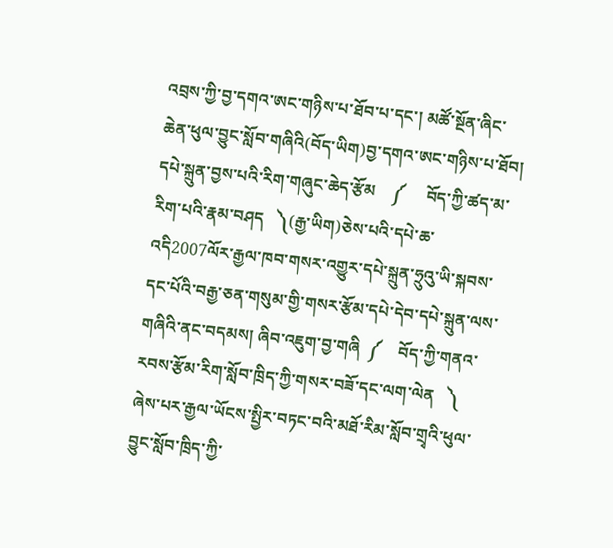འབྲས་ཀྱི་བྱ་དགའ་ཨང་གཉིས་པ་ཐོབ་པ་དང་། མཚོ་སྔོན་ཞིང་ཆེན་ཕུལ་བྱུང་སློབ་གཞིའི(བོད་ཡིག)བྱ་དགའ་ཨང་གཉིས་པ་ཐོབ། དཔེ་སྐྲུན་བྱས་པའི་རིག་གཞུང་ཆེད་རྩོམ    ༼     བོད་ཀྱི་ཚད་མ་རིག་པའི་རྣམ་བཤད   ༽(རྒྱ་ཡིག)ཅེས་པའི་དཔེ་ཆ་འདི2007ལོར་རྒྱལ་ཁབ་གསར་འགྱུར་དཔེ་སྐྲུན་ཧྲུའུ་ཡི་སྐབས་དང་པོའི་བརྒྱ་ཅན་གསུམ་གྱི་གསར་རྩོམ་དཔེ་དེབ་དཔེ་སྐྲུན་ལས་གཞིའི་ནང་བདམས། ཞིབ་འཇུག་བྱ་གཞི  ༼    བོད་ཀྱི་གནའ་རབས་རྩོམ་རིག་སློབ་ཁྲིད་ཀྱི་གསར་བཟོ་དང་ལག་ལེན   ༽   ཞེས་པར་རྒྱལ་ཡོངས་སྤྱིར་བཏང་བའི་མཐོ་རིམ་སློབ་གྲྭའི་ཕུལ་བྱུང་སློབ་ཁྲིད་ཀྱི་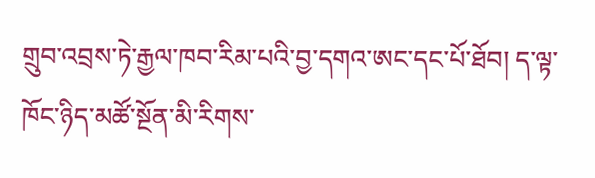གྲུབ་འབྲས་ཏེ་རྒྱལ་ཁབ་རིམ་པའི་བྱ་དགའ་ཨང་དང་པོ་ཐོབ། ད་ལྟ་ཁོང་ཉིད་མཚོ་སྔོན་མི་རིགས་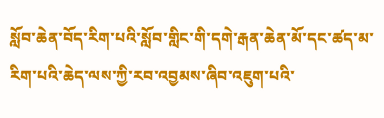སློབ་ཆེན་བོད་རིག་པའི་སློབ་གླིང་གི་དགེ་རྒན་ཆེན་མོ་དང་ཚད་མ་རིག་པའི་ཆེད་ལས་ཀྱི་རབ་འབྱམས་ཞིབ་འཇུག་པའི་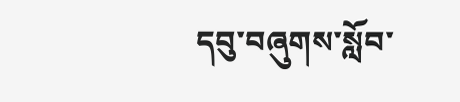དབུ་བཞུགས་སློབ་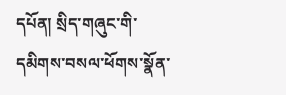དཔོན། སྲིད་གཞུང་གི་དམིགས་བསལ་ཕོགས་སྣོན་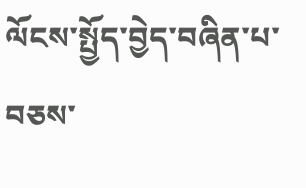ལོངས་སྤྱོད་བྱེད་བཞིན་པ་བཅས་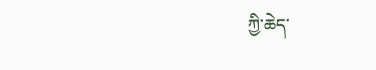ཀྱི་ཆེད་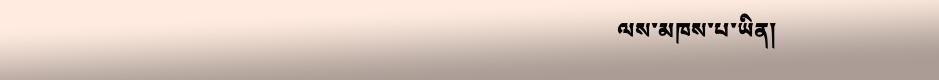ལས་མཁས་པ་ཡིན།